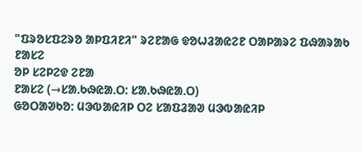"ᱯᱨᱚᱥᱯᱮᱨᱚ ᱟᱞᱯᱤᱱᱤ" ᱨᱮᱱᱟᱜ ᱫᱚᱦᱲᱟᱭᱮᱱ ᱛᱟᱞᱟᱨᱮ ᱯᱷᱟᱨᱟᱠ
ᱱᱟᱥᱮ
ᱚᱞ ᱥᱮᱞᱮᱫ ᱮᱱᱟ
ᱱᱟᱥᱮ (→ᱥᱟᱹᱠᱷᱭᱟᱹᱛ: ᱥᱟᱹᱠᱷᱭᱟᱹᱛ)
ᱜᱚᱛᱟᱣᱠᱚ: ᱢᱳᱵᱟᱭᱤᱞ ᱛᱮ ᱥᱟᱯᱲᱟᱣ ᱢᱳᱵᱟᱭᱤᱞ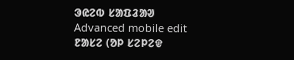ᱳᱭᱮᱵ ᱥᱟᱯᱲᱟᱣ Advanced mobile edit
ᱱᱟᱥᱮ (ᱚᱞ ᱥᱮᱞᱮᱫ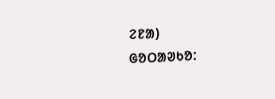ᱮᱱᱟ)
ᱜᱚᱛᱟᱣᱠᱚ: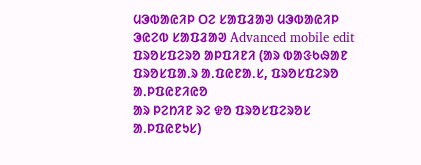ᱢᱳᱵᱟᱭᱤᱞ ᱛᱮ ᱥᱟᱯᱲᱟᱣ ᱢᱳᱵᱟᱭᱤᱞ ᱳᱭᱮᱵ ᱥᱟᱯᱲᱟᱣ Advanced mobile edit
ᱯᱨᱚᱥᱯᱮᱨᱚ ᱟᱞᱯᱤᱱᱤ (ᱟᱨ ᱵᱟᱝᱠᱷᱟᱱ ᱯᱨᱚᱥᱯᱟᱹᱨ ᱟᱹᱯᱭᱱᱟᱹᱥ, ᱯᱨᱚᱥᱯᱮᱨᱚ ᱟᱹᱞᱯᱭᱱᱤᱭᱚ
ᱟᱨ ᱞᱮᱴᱤᱱ ᱨᱮ ᱫᱚ ᱯᱨᱚᱥᱯᱮᱨᱚᱥ ᱟᱹᱞᱯᱭᱱᱩᱥ)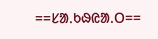==ᱥᱟᱹᱠᱷᱭᱟᱹᱛ==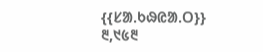{{ᱥᱟᱹᱠᱷᱭᱟᱹᱛ}}
᱓,᱑᱕᱓